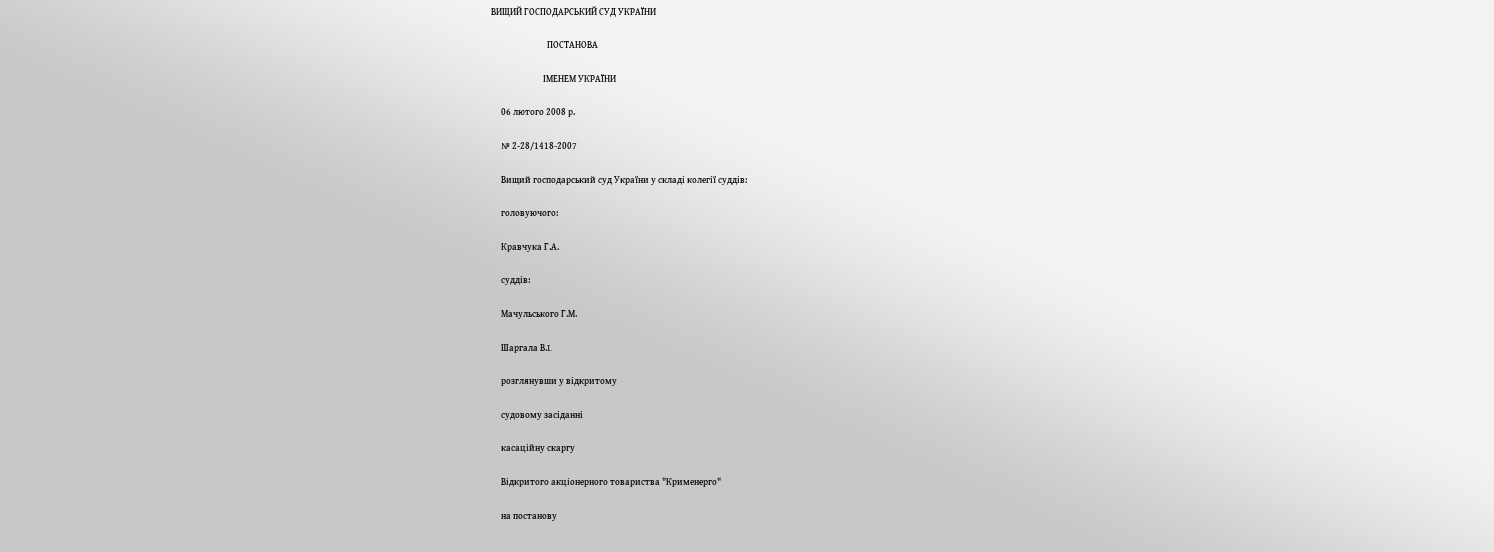ВИЩИЙ ГОСПОДАРСЬКИЙ СУД УКРАЇНИ

                            ПОСТАНОВА

                          IМЕНЕМ УКРАЇНИ

     06 лютого 2008 р.

     № 2-28/1418-2007

     Вищий господарський суд України у складі колегії суддів:

     головуючого:

     Кравчука Г.А.

     суддів:

     Мачульського Г.М.

     Шаргала В.I.

     розглянувши у відкритому

     судовому засіданні

     касаційну скаргу

     Відкритого акціонерного товариства "Крименерго"

     на постанову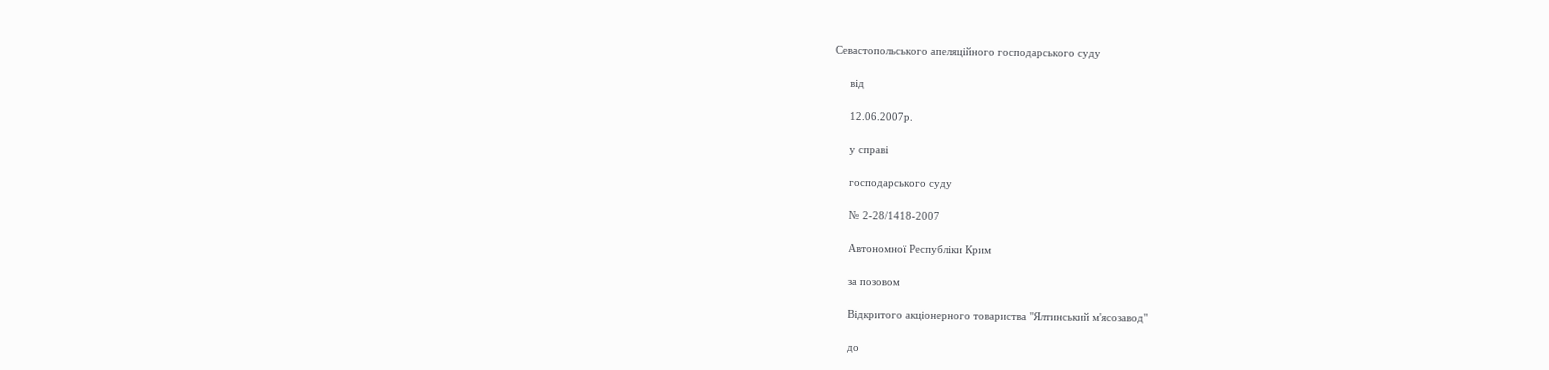Севастопольського апеляційного господарського суду

     від

     12.06.2007р.

     у справі

     господарського суду

     № 2-28/1418-2007

     Автономної Республіки Крим

     за позовом

     Відкритого акціонерного товариства "Ялтинський м'ясозавод"

     до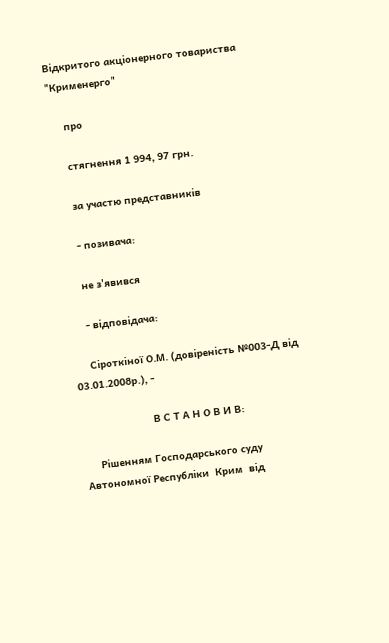Відкритого акціонерного товариства "Крименерго"

     про

     стягнення 1 994, 97 грн.

     за участю представників

     - позивача:

     не з'явився

     - відповідача:

     Сіроткіної О.М. (довіреність №003-Д від 03.01.2008р.), -

                        В С Т А Н О В И В:

     Рішенням Господарського суду Автономної Республіки  Крим  від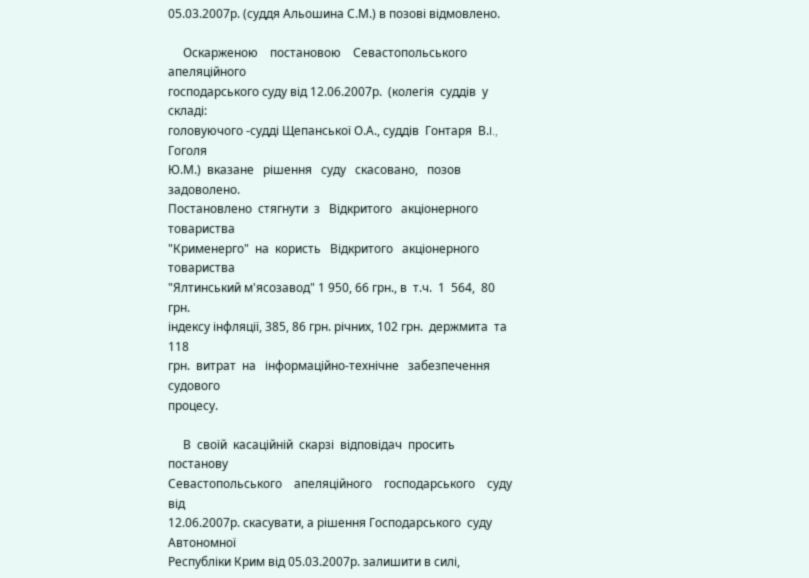05.03.2007р. (суддя Альошина С.М.) в позові відмовлено.

     Оскарженою    постановою    Севастопольського    апеляційного
господарського суду від 12.06.2007р.  (колегія  суддів  у  складі:
головуючого -судді Щепанської О.А., суддів  Гонтаря  В.I.,  Гоголя
Ю.М.)  вказане   рішення   суду   скасовано,   позов   задоволено.
Постановлено  стягнути  з   Відкритого   акціонерного   товариства
"Крименерго"  на  користь   Відкритого   акціонерного   товариства
"Ялтинський м'ясозавод" 1 950, 66 грн., в  т.ч.  1  564,  80  грн.
індексу інфляції, 385, 86 грн. річних, 102 грн.  держмита  та  118
грн.  витрат  на   інформаційно-технічне   забезпечення   судового
процесу.

     В  своїй  касаційній  скарзі  відповідач  просить   постанову
Севастопольського    апеляційного    господарського    суду    від
12.06.2007р. скасувати, а рішення Господарського  суду  Автономної
Республіки Крим від 05.03.2007р. залишити в силі,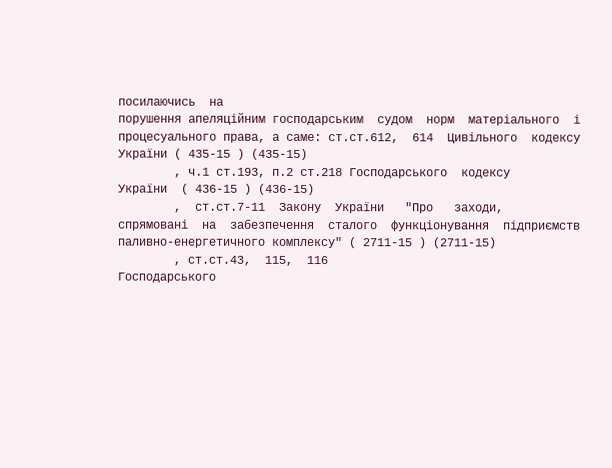посилаючись  на
порушення апеляційним господарським  судом  норм  матеріального  і
процесуального права, а саме: ст.ст.612,  614  Цивільного  кодексу
України ( 435-15 ) (435-15)
        , ч.1 ст.193, п.2 ст.218 Господарського  кодексу
України  ( 436-15 ) (436-15)
        ,  ст.ст.7-11  Закону  України   "Про   заходи,
спрямовані  на  забезпечення  сталого  функціонування  підприємств
паливно-енергетичного комплексу" ( 2711-15 ) (2711-15)
        , ст.ст.43,  115,  116
Господарського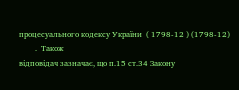процесуального кодексу України  ( 1798-12 ) (1798-12)
        .  Також
відповідач зазначає, що п.15 ст.34 Закону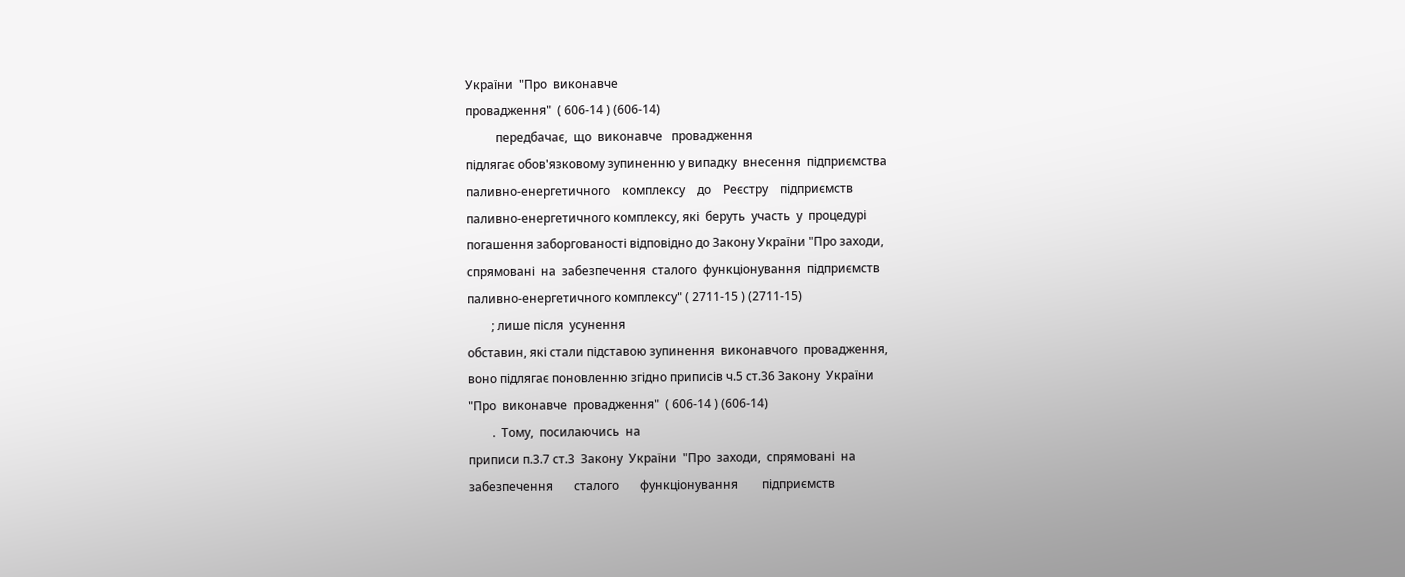України  "Про  виконавче
провадження"  ( 606-14 ) (606-14)
          передбачає,  що  виконавче   провадження
підлягає обов'язковому зупиненню у випадку  внесення  підприємства
паливно-енергетичного    комплексу    до    Реєстру    підприємств
паливно-енергетичного комплексу, які  беруть  участь  у  процедурі
погашення заборгованості відповідно до Закону України "Про заходи,
спрямовані  на  забезпечення  сталого  функціонування  підприємств
паливно-енергетичного комплексу" ( 2711-15 ) (2711-15)
        ; лише після  усунення
обставин, які стали підставою зупинення  виконавчого  провадження,
воно підлягає поновленню згідно приписів ч.5 ст.36 Закону  України
"Про  виконавче  провадження"  ( 606-14 ) (606-14)
        .  Тому,  посилаючись  на
приписи п.3.7 ст.3  Закону  України  "Про  заходи,  спрямовані  на
забезпечення       сталого       функціонування        підприємств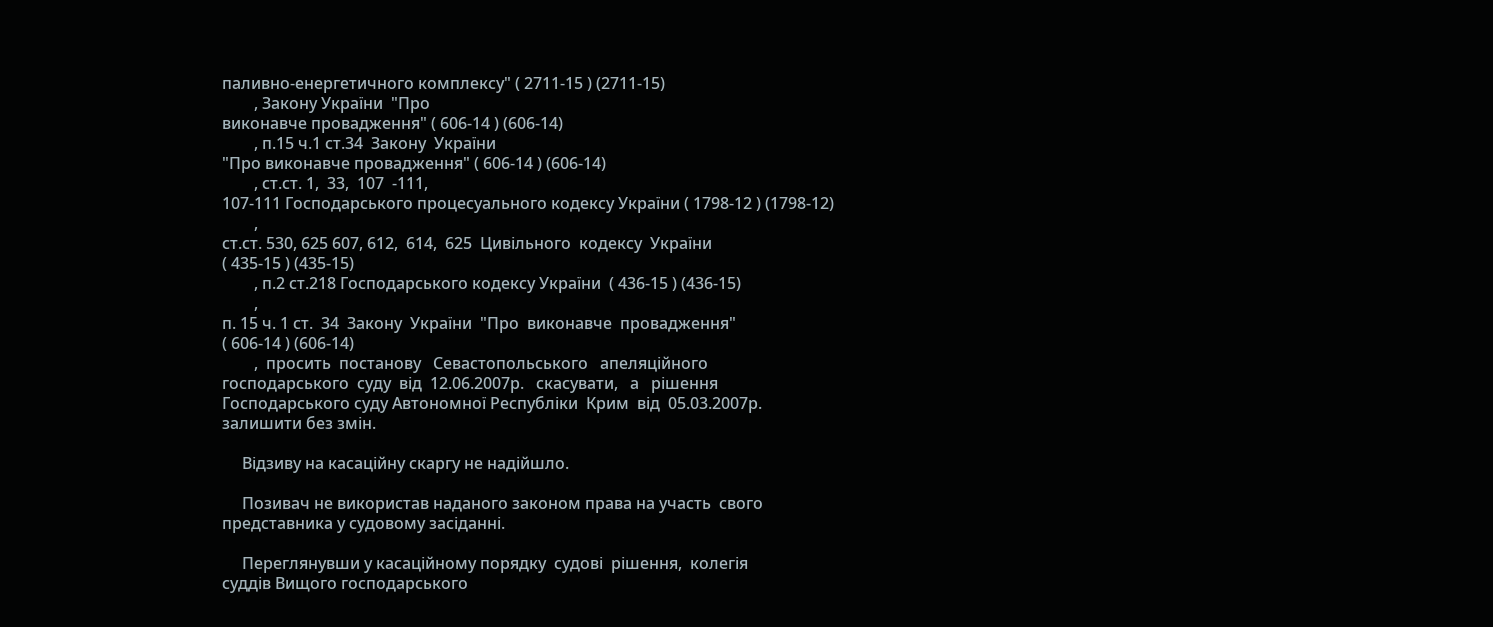паливно-енергетичного комплексу" ( 2711-15 ) (2711-15)
        , Закону України  "Про
виконавче провадження" ( 606-14 ) (606-14)
        , п.15 ч.1 ст.34  Закону  України
"Про виконавче провадження" ( 606-14 ) (606-14)
        , ст.ст. 1,  33,  107  -111,
107-111 Господарського процесуального кодексу України ( 1798-12 ) (1798-12)
        ,
ст.ст. 530, 625 607, 612,  614,  625  Цивільного  кодексу  України
( 435-15 ) (435-15)
        , п.2 ст.218 Господарського кодексу України  ( 436-15 ) (436-15)
        ,
п. 15 ч. 1 ст.  34  Закону  України  "Про  виконавче  провадження"
( 606-14 ) (606-14)
        ,  просить  постанову   Севастопольського   апеляційного
господарського  суду  від  12.06.2007р.   скасувати,   а   рішення
Господарського суду Автономної Республіки  Крим  від  05.03.2007р.
залишити без змін.

     Відзиву на касаційну скаргу не надійшло.

     Позивач не використав наданого законом права на участь  свого
представника у судовому засіданні.

     Переглянувши у касаційному порядку  судові  рішення,  колегія
суддів Вищого господарського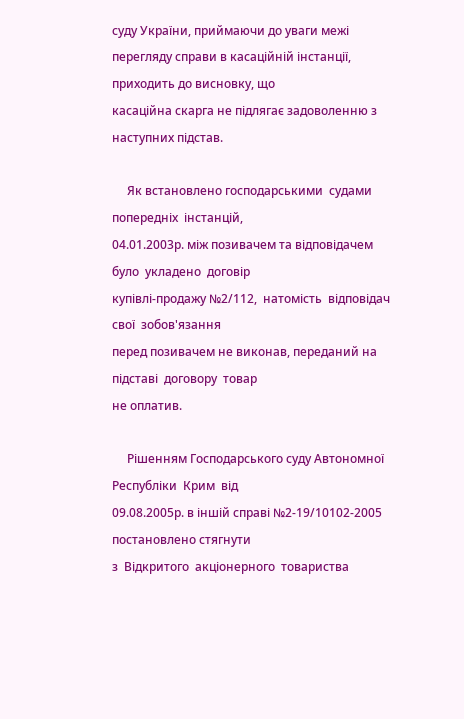суду України, приймаючи до уваги межі
перегляду справи в касаційній інстанції, приходить до висновку, що
касаційна скарга не підлягає задоволенню з наступних підстав.

     Як встановлено господарськими  судами  попередніх  інстанцій,
04.01.2003р. між позивачем та відповідачем було  укладено  договір
купівлі-продажу №2/112,  натомість  відповідач  свої  зобов'язання
перед позивачем не виконав, переданий на підставі  договору  товар
не оплатив.

     Рішенням Господарського суду Автономної Республіки  Крим  від
09.08.2005р. в іншій справі №2-19/10102-2005 постановлено стягнути
з  Відкритого  акціонерного  товариства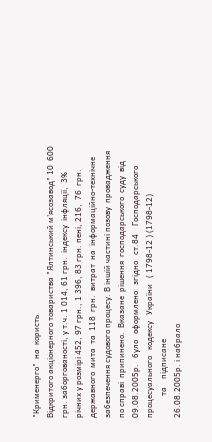"Крименерго"  на  користь
Відкритого акціонерного товариства "Ялтинський м'ясозавод" 10  600
грн. заборгованості, у т.ч. 1 014, 61 грн.  індексу  інфляції,  3%
річних у розмірі 452, 97 грн., 1 396, 83 грн. пені, 216,  76  грн.
державного  мита  та  118  грн.  витрат  на  інформаційно-технічне
забезпечення судового процесу. В іншій частині позову  провадження
по справі  припинено.  Вказане  рішення  господарського  суду  від
09.08.2005р.   було   оформлено   згідно   ст.84    Господарського
процесуального   кодексу   України   ( 1798-12 ) (1798-12)
           та    підписане
26.08.2005р. і набрало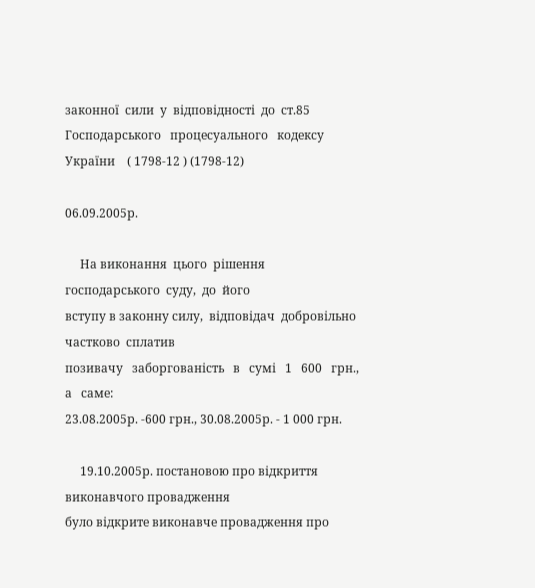законної  сили  у  відповідності  до  ст.85
Господарського   процесуального   кодексу   України    ( 1798-12 ) (1798-12)

06.09.2005р.

     На виконання  цього  рішення  господарського  суду,  до  його
вступу в законну силу,  відповідач  добровільно  частково  сплатив
позивачу   заборгованість   в   сумі   1   600   грн.,   а   саме:
23.08.2005р. -600 грн., 30.08.2005р. - 1 000 грн.

     19.10.2005р. постановою про відкриття виконавчого провадження
було відкрите виконавче провадження про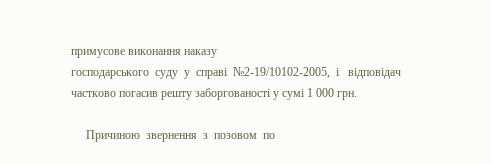примусове виконання наказу
господарського  суду  у  справі  №2-19/10102-2005,  і   відповідач
частково погасив решту заборгованості у сумі 1 000 грн.

     Причиною  звернення  з  позовом  по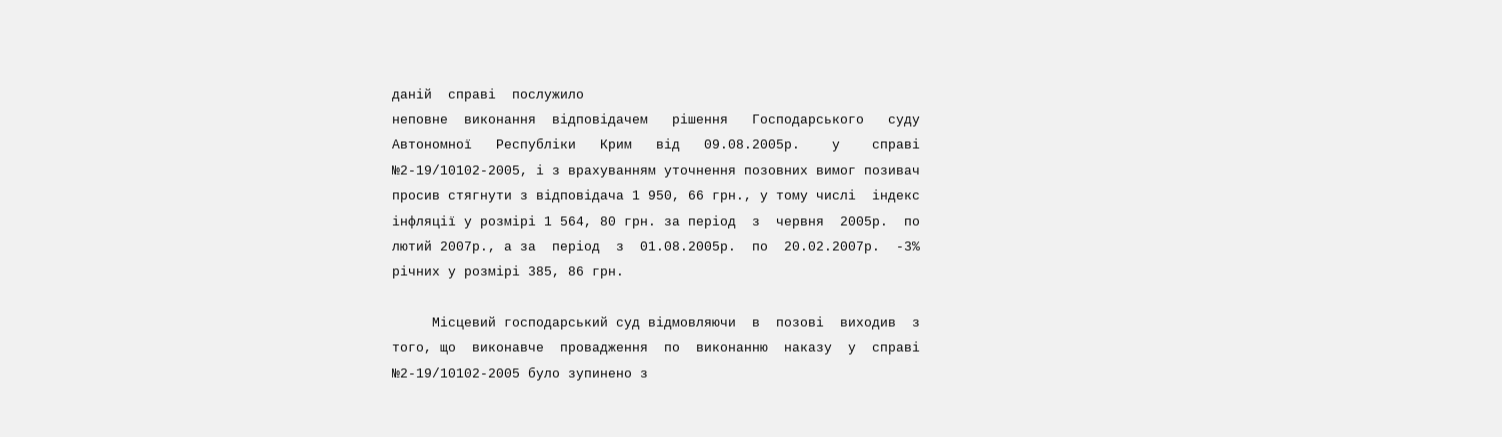даній  справі  послужило
неповне  виконання  відповідачем   рішення   Господарського   суду
Автономної   Республіки   Крим   від   09.08.2005р.    у    справі
№2-19/10102-2005, і з врахуванням уточнення позовних вимог позивач
просив стягнути з відповідача 1 950, 66 грн., у тому числі  індекс
інфляції у розмірі 1 564, 80 грн. за період  з  червня  2005р.  по
лютий 2007р., а за  період  з  01.08.2005р.  по  20.02.2007р.  -3%
річних у розмірі 385, 86 грн.

     Місцевий господарський суд відмовляючи  в  позові  виходив  з
того, що  виконавче  провадження  по  виконанню  наказу  у  справі
№2-19/10102-2005 було зупинено з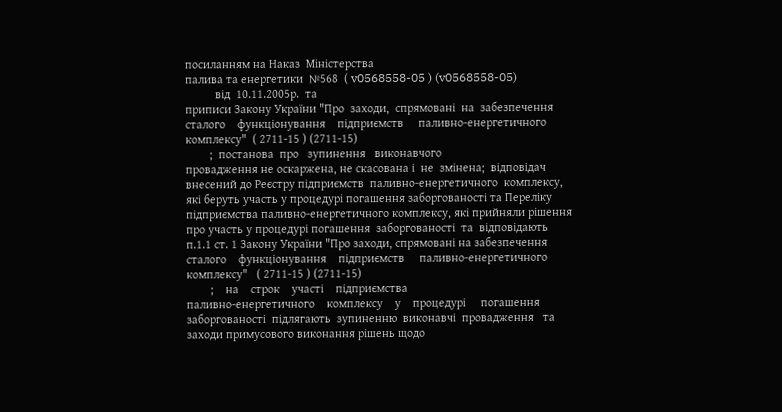посиланням на Наказ  Міністерства
палива та енергетики  №568  ( v0568558-05 ) (v0568558-05)
          від  10.11.2005р.  та
приписи Закону України "Про  заходи,  спрямовані  на  забезпечення
сталого    функціонування    підприємств     паливно-енергетичного
комплексу"  ( 2711-15 ) (2711-15)
        ;  постанова  про   зупинення   виконавчого
провадження не оскаржена, не скасована і  не  змінена;  відповідач
внесений до Реєстру підприємств  паливно-енергетичного  комплексу,
які беруть участь у процедурі погашення заборгованості та Переліку
підприємства паливно-енергетичного комплексу, які прийняли рішення
про участь у процедурі погашення  заборгованості  та  відповідають
п.1.1 ст. 1 Закону України "Про заходи, спрямовані на забезпечення
сталого    функціонування    підприємств     паливно-енергетичного
комплексу"   ( 2711-15 ) (2711-15)
        ;    на    строк    участі    підприємства
паливно-енергетичного    комплексу    у    процедурі     погашення
заборгованості  підлягають  зупиненню  виконавчі  провадження   та
заходи примусового виконання рішень щодо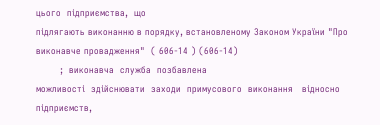цього  підприємства,  що
підлягають виконанню в порядку, встановленому Законом України "Про
виконавче провадження"  ( 606-14 ) (606-14)
        ;  виконавча  служба  позбавлена
можливості  здійснювати  заходи  примусового  виконання   відносно
підприємств,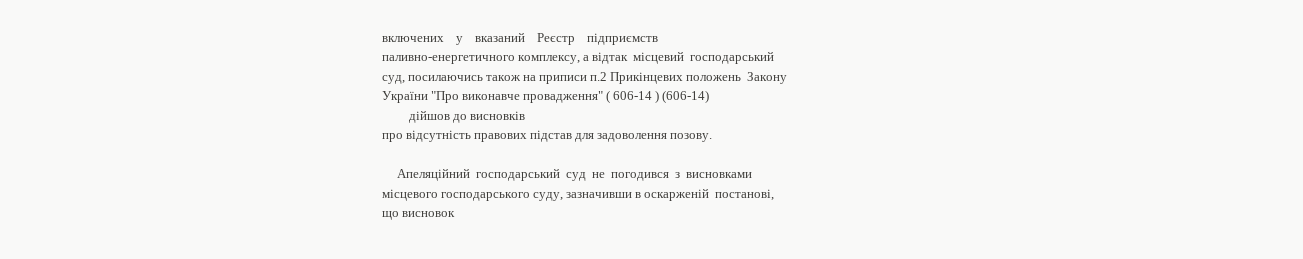включених    у    вказаний    Реєстр    підприємств
паливно-енергетичного комплексу, а відтак  місцевий  господарський
суд, посилаючись також на приписи п.2 Прикінцевих положень  Закону
України "Про виконавче провадження" ( 606-14 ) (606-14)
         дійшов до висновків
про відсутність правових підстав для задоволення позову.

     Апеляційний  господарський  суд  не  погодився  з  висновками
місцевого господарського суду, зазначивши в оскарженій  постанові,
що висновок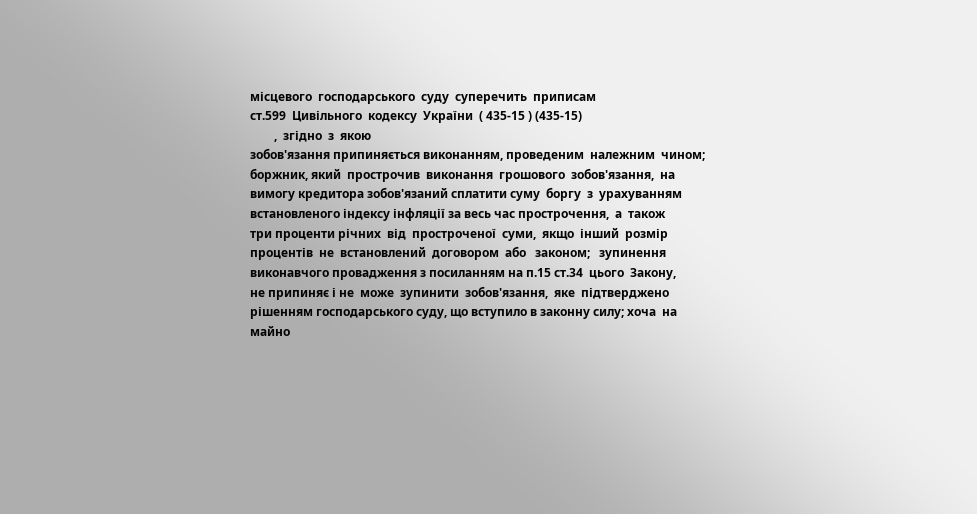місцевого  господарського  суду  суперечить  приписам
ст.599  Цивільного  кодексу  України  ( 435-15 ) (435-15)
        ,  згідно  з  якою
зобов'язання припиняється виконанням, проведеним  належним  чином;
боржник, який  прострочив  виконання  грошового  зобов'язання,  на
вимогу кредитора зобов'язаний сплатити суму  боргу  з  урахуванням
встановленого індексу інфляції за весь час прострочення,  а  також
три проценти річних  від  простроченої  суми,  якщо  інший  розмір
процентів  не  встановлений  договором  або   законом;   зупинення
виконавчого провадження з посиланням на п.15 ст.34  цього  Закону,
не припиняє і не  може  зупинити  зобов'язання,  яке  підтверджено
рішенням господарського суду, що вступило в законну силу; хоча  на
майно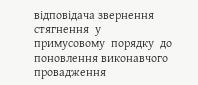відповідача звернення стягнення  у  примусовому  порядку  до
поновлення виконавчого провадження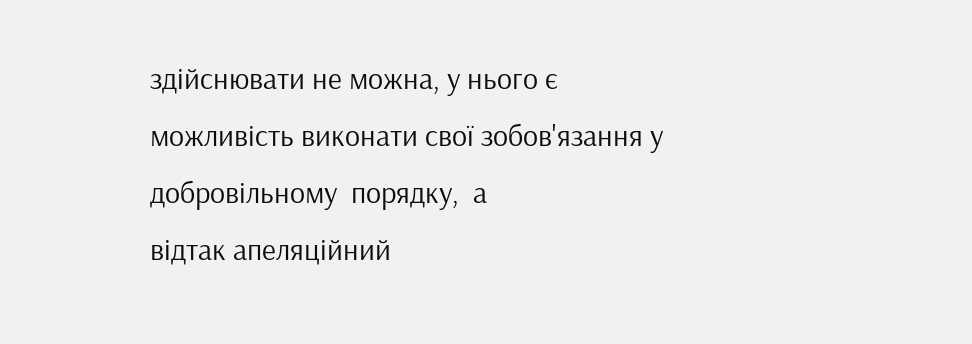здійснювати не можна, у нього є
можливість виконати свої зобов'язання у добровільному  порядку,  а
відтак апеляційний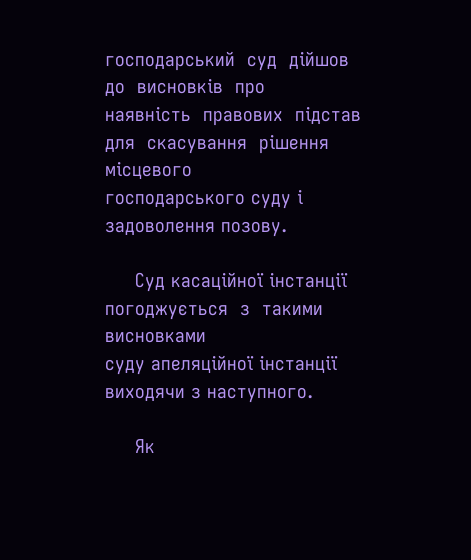господарський  суд  дійшов  до  висновків  про
наявність  правових  підстав  для  скасування  рішення   місцевого
господарського суду і задоволення позову.

     Суд касаційної інстанції  погоджується  з  такими  висновками
суду апеляційної інстанції виходячи з наступного.

     Як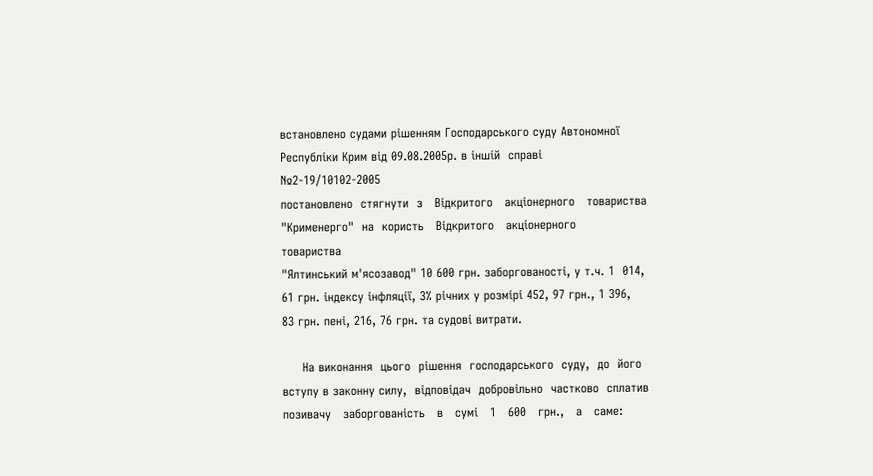встановлено судами рішенням Господарського суду Автономної
Республіки Крим від 09.08.2005р. в іншій  справі  №2-19/10102-2005
постановлено  стягнути  з   Відкритого   акціонерного   товариства
"Крименерго"  на  користь   Відкритого   акціонерного   товариства
"Ялтинський м'ясозавод" 10 600 грн. заборгованості, у т.ч. 1  014,
61 грн. індексу інфляції, 3% річних у розмірі 452, 97 грн., 1 396,
83 грн. пені, 216, 76 грн. та судові витрати.

     На виконання  цього  рішення  господарського  суду,  до  його
вступу в законну силу,  відповідач  добровільно  частково  сплатив
позивачу   заборгованість   в   сумі   1   600   грн.,   а   саме: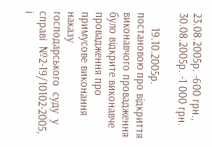23.08.2005р. -600 грн., 30.08.2005р. -1 000 грн.

     19.10.2005р. постановою про відкриття виконавчого провадження
було відкрите виконавче провадження про примусове виконання наказу
господарського  суду  у  справі  №2-19/10102-2005,  і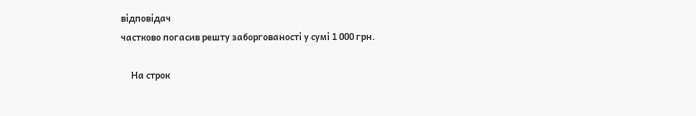відповідач
частково погасив решту заборгованості у сумі 1 000 грн.

     На строк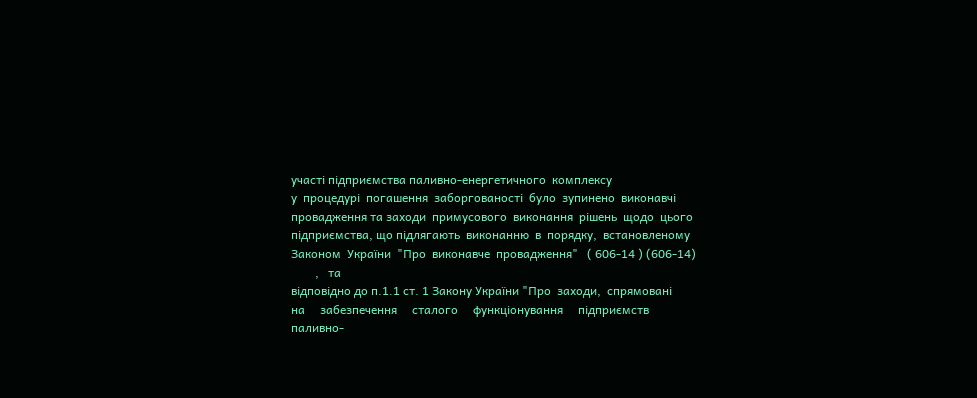участі підприємства паливно-енергетичного  комплексу
у  процедурі  погашення  заборгованості  було  зупинено  виконавчі
провадження та заходи  примусового  виконання  рішень  щодо  цього
підприємства, що підлягають  виконанню  в  порядку,  встановленому
Законом  України  "Про  виконавче  провадження"   ( 606-14 ) (606-14)
        ,   та
відповідно до п.1.1 ст. 1 Закону України "Про  заходи,  спрямовані
на     забезпечення     сталого     функціонування     підприємств
паливно-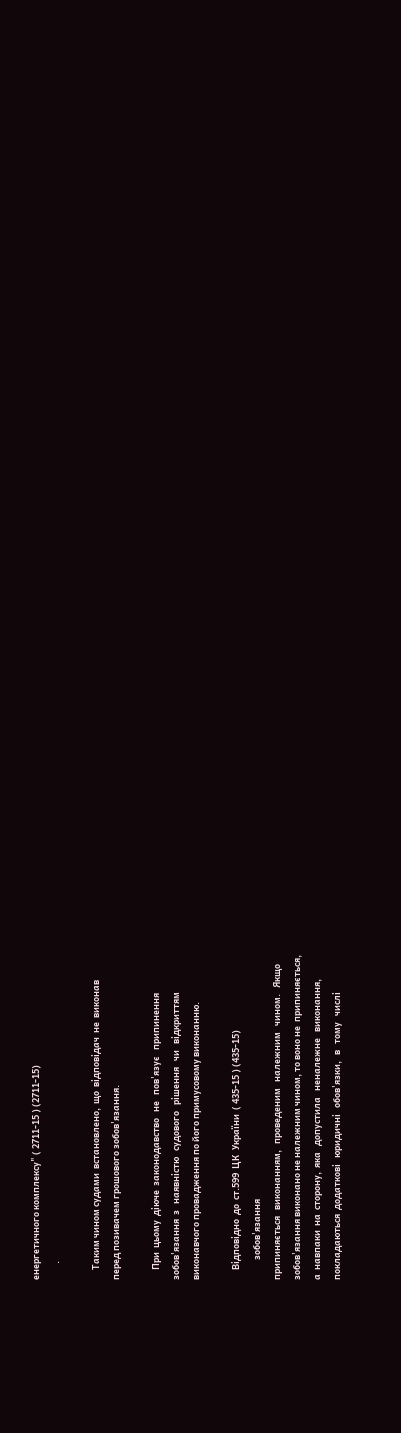енергетичного комплексу" ( 2711-15 ) (2711-15)
        .

     Таким чином судами  встановлено,  що  відповідач  не  виконав
перед позивачем грошового зобов'язання.

     При  цьому  діюче  законодавство   не   пов'язує   припинення
зобов'язання  з   наявністю   судового   рішення   чи   відкриттям
виконавчого провадження по його примусовому виконанню.

     Відповідно  до  ст.599  ЦК  України  ( 435-15 ) (435-15)
          зобов'язання
припиняється   виконанням,   проведеним   належним   чином.   Якщо
зобов'язання виконано не належним чином, то воно не  припиняється,
а  навпаки  на  сторону,  яка   допустила   неналежне   виконання,
покладаються  додаткові   юридичні   обов'язки,   в   тому   числі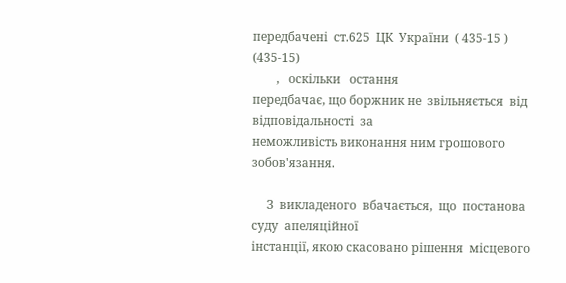передбачені  ст.625  ЦК  України  ( 435-15 ) (435-15)
        ,   оскільки   остання
передбачає, що боржник не  звільняється  від  відповідальності  за
неможливість виконання ним грошового зобов'язання.

     З  викладеного  вбачається,  що  постанова  суду  апеляційної
інстанції, якою скасовано рішення  місцевого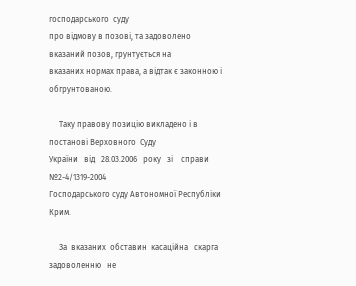господарського  суду
про відмову в позові, та задоволено вказаний позов, грунтується на
вказаних нормах права, а відтак є законною і обгрунтованою.

     Таку правову позицію викладено і в постанові Верховного  Суду
України   від   28.03.2006   року   зі    справи    №2-4/1319-2004
Господарського суду Автономної Республіки Крим.

     За  вказаних  обставин  касаційна   скарга   задоволенню   не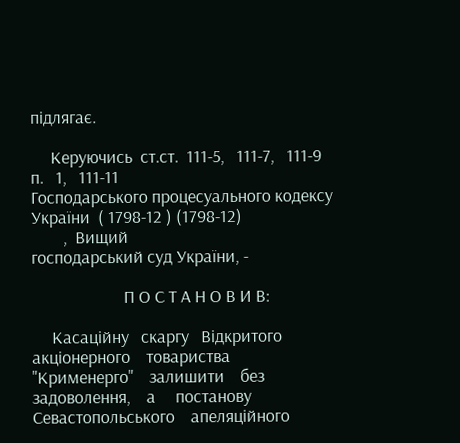підлягає.

     Керуючись  ст.ст.  111-5,   111-7,   111-9   п.   1,   111-11
Господарського процесуального кодексу України  ( 1798-12 ) (1798-12)
        ,  Вищий
господарський суд України, -

                       П О С Т А Н О В И В:

     Касаційну   скаргу   Відкритого    акціонерного    товариства
"Крименерго"    залишити    без    задоволення,    а     постанову
Севастопольського    апеляційного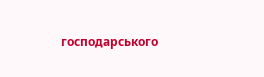господарського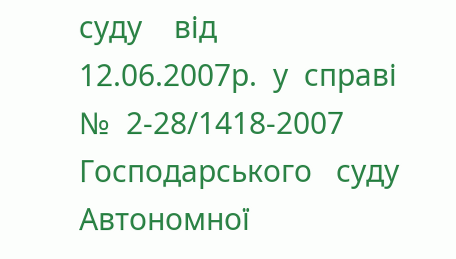суду    від
12.06.2007р.  у  справі  №  2-28/1418-2007   Господарського   суду
Автономної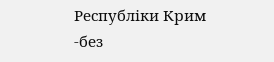Республіки Крим -без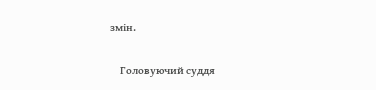змін.

     Головуючий суддя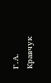Г.А. Кравчук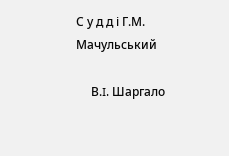С у д д і Г.М. Мачульський

     В.I. Шаргало